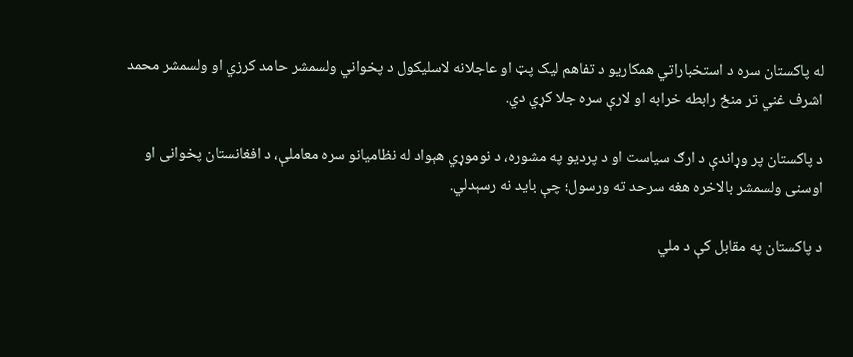له پاکستان سره د استخباراتي‌ همکاریو د تفاهم لیک پټ او عاجلانه لاسلیکول د پخواني ولسمشر حامد کرزي او ولسمشر محمد اشرف غني تر منځ رابطه خرابه او لارې سره جلا کړي دي.

د پاکستان پر وړاندې د ارګ سیاست او د پردیو په مشوره، د نوموړي هېواد له نظامیانو سره معاملې، د افغانستان پخوانی او اوسنی ولسمشر بالاخره هغه سرحد ته ورسول؛ چې باید نه رسېدلي.

د پاکستان په مقابل کې د ملي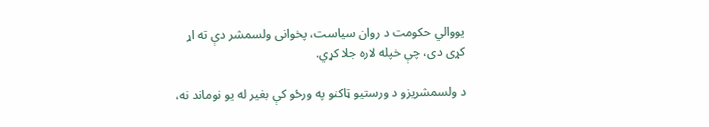یووالي حکومت د روان سیاست، پخوانی ولسمشر دې ته اړ کړی دی، چې خپله لاره جلا کړي.

د ولسمشریزو د ورستیو ټاکنو په ورځو کې بغیر له یو نوماند نه،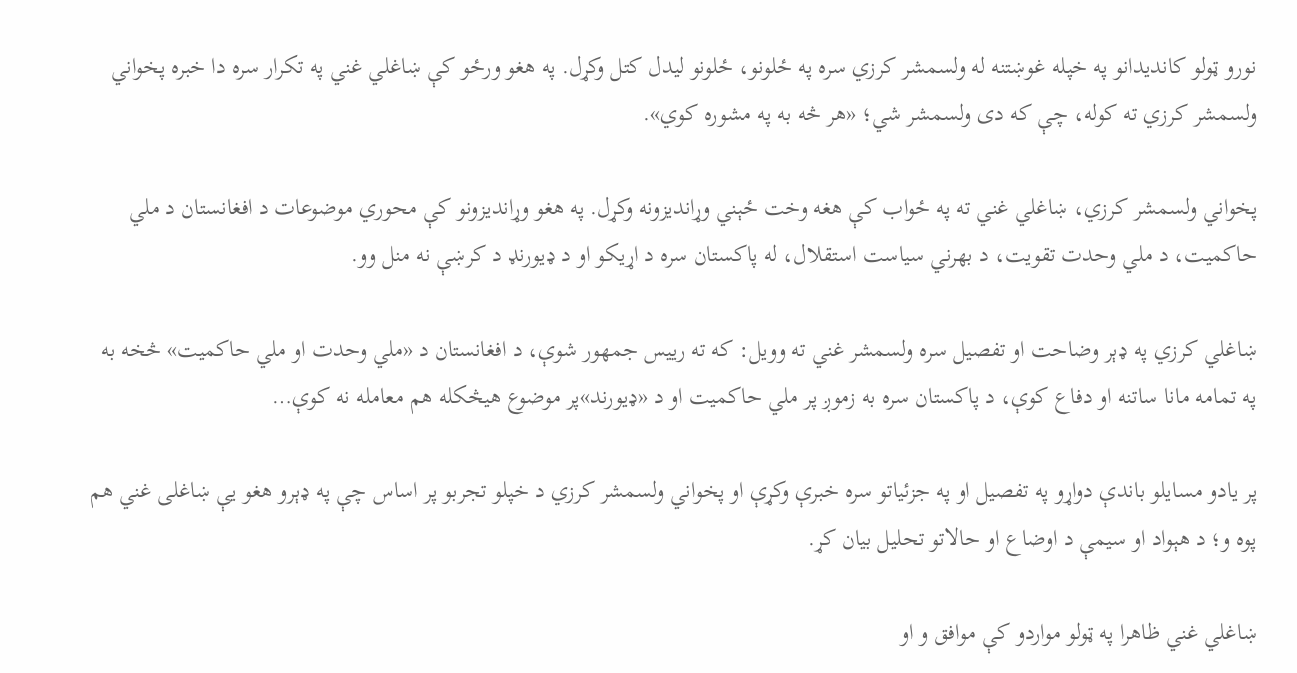نورو ټولو کاندیدانو په خپله غوښتنه له ولسمشر کرزي سره په ځلونو، ځلونو لیدل کتل وکړل. په هغو ورځو کې ښاغلي غني په تکرار سره دا خبره پخواني ولسمشر کرزي ته کوله، چې که دی ولسمشر شي؛ «هر څه به په مشوره کوي».

پخواني ولسمشر کرزي، ښاغلي غني‌ ته په ځواب کې هغه وخت ځېني وړاندیزونه وکړل. په هغو وړاندیزونو کې محوري موضوعات د افغانستان د ملي حاکمیت، د ملي وحدت تقویت، د بهرني سیاست استقلال، له پاکستان سره د اړیکو او د ډیورنډ د کرښې نه منل وو.

ښاغلي کرزي په ډېر وضاحت او تفصیل سره ولسمشر غني ته وویل: که ته رییس جمهور شوې، د افغانستان د «ملي وحدت او ملي حاکمیت» څخه به په تمامه مانا ساتنه او دفاع کوې، د پاکستان سره به زموږ پر ملي حاکمیت او د «ډیورند»پر موضوع هیڅکله هم معامله نه کوې…

پر یادو مسایلو باندې دواړو په تفصیل او په جزئیاتو سره خبرې وکړې او پخواني ولسمشر کرزي د خپلو تجربو پر اساس چې په ډېرو هغو یې ښاغلی غني هم پوه و؛ د هېواد او سیمې د اوضاع او حالاتو تحلیل بیان کړ.

ښاغلي غني ظاهرا په ټولو مواردو کې موافق و او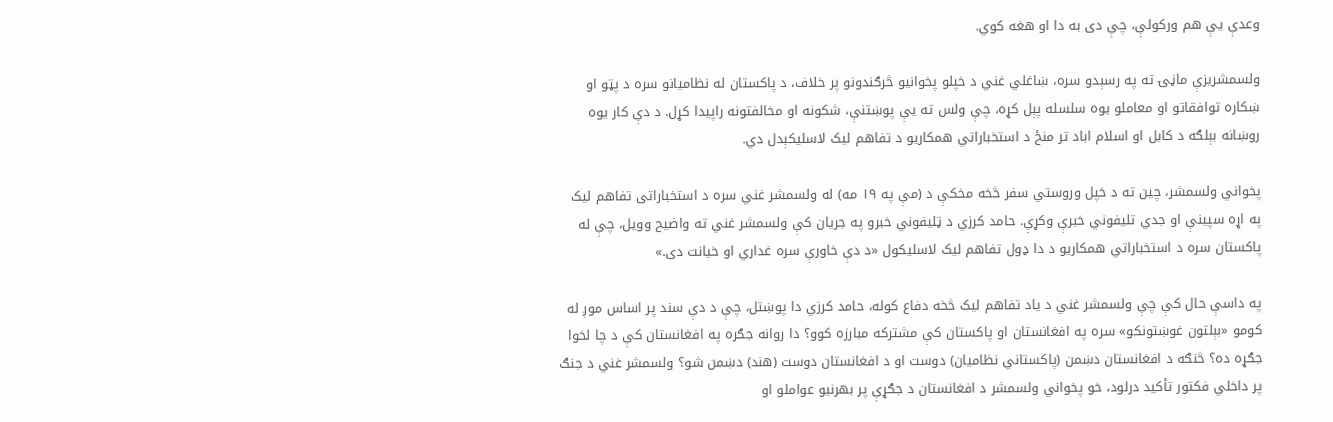وعدې یې هم ورکولې، چې دی به دا او هغه کوي.

ولسمشریزې ماڼۍ ته په رسېدو سره، ښاغلي غني د خپلو پخوانیو څرګندونو پر خلاف، د پاکستان له نظامیانو سره د پټو او ښکاره توافقاتو او معاملو یوه سلسله پېل کړه، چې ولس ته یې پوښتنې، شکونه او مخالفتونه راپيدا کړل. د دې کار یوه روښانه بېلګه د کابل او اسلام اباد تر منځ د استخباراتي‌ همکاریو د تفاهم لیک لاسلیکېدل دي.

پخواني ولسمشر، چین ته د خپل وروستي سفر څخه مخکې د (مې په ۱۹ مه) له ولسمشر غني سره د استخباراتی تفاهم لیک په اړه سپینې او جدي تلیفوني خبرې وکړې. حامد کرزي د ټلیفوني خبرو په جریان کې ولسمشر غني ته واضیح وویل، چې له پاکستان سره د استخباراتي همکاریو د دا ډول تفاهم لیک لاسلیکول «د دې خاورې سره غداري او خیانت دی.»

په داسې حال کې چې ولسمشر غني د یاد تفاهم لیک څخه دفاع کوله، حامد کرزي دا پوښتل، چې‌ د دې سند پر اساس موږ له کومو «بېلتون غوښتونکو» سره په افغانستان او پاکستان کې مشترکه مبارزه کوو؟ دا روانه جګره په افغانستان کې د چا لخوا جګړه ده؟ څنګه د افغانستان دښمن (پاکستاني‌ نظامیان) دوست او د افغانستان دوست (هند) دښمن شو؟ ولسمشر غني د جنګ پر داخلي فکتور تأکید درلود، خو پخواني‌ ولسمشر د افغانستان د جګړې پر بهرنیو عواملو او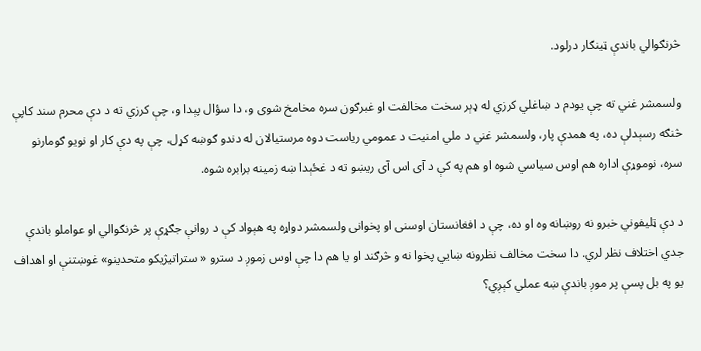څرنګوالي باندې ټینګار درلود.

ولسمشر غني ته چې یودم د ښاغلي‌ کرزي له ډېر سخت مخالفت او غبرګون سره مخامخ شوی و، دا سؤال پېدا و، چې کرزي ته د دې محرم سند کاپې څنګه رسېدلې ده، په همدې پار، ولسمشر غني د ملي امنیت د عمومي ریاست دوه مرستیالان له دندو ګوښه کړل، چې په دې کار او نويو ګومارنو سره، نوموړې اداره هم اوس سیاسي شوه او هم په کې د آی اس آی ريښو ته د غځېدا ښه زمینه برابره شوه.

د دې ټلیفوني خبرو نه روښانه وه او ده، چې د افغانستان اوسنی او پخوانی ولسمشر دواړه په هېواد کې د روانې جګړې پر څرنګوالي او عواملو باندې جدي اختلاف نظر لري. دا سخت مخالف نظرونه ښايي پخوا نه و څرګند او یا هم دا چې اوس زموږ د سترو « ستراتیژیکو متحدینو» غوښتنې او اهداف یو په بل پسې پر موږ باندې ښه عملي کېږي؟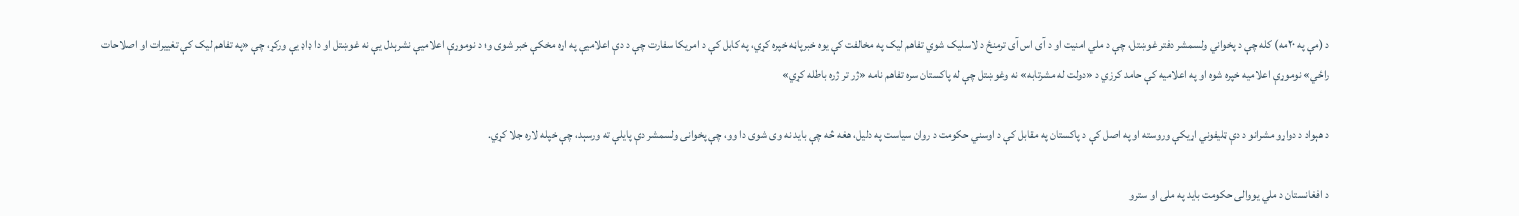د (مې په ۲۰مه) کله چې د پخواني ولسمشر دفتر غوښتل، چې د ملي امنیت او د آی اس آی ترمنځ د لاسلیک شوي‌ تفاهم لیک په مخالفت کې یوه خبرپاڼه خپره کړي، په کابل کې د امریکا سفارت چې د دې اعلامیې په اړه مخکې خبر شوی و؛ د نوموړې اعلامیې نشرېدل یې نه غوښتل او دا ډاډ یې ورکړ، چې «په تفاهم لیک کې تغییرات او اصلاحات راځي» نوموړې اعلامیه خپره شوه او په اعلامیه کې حامد کرزي د «دولت له مشرتابه» نه وغوښتل چې له پاکستان سره تفاهم نامه «ژر تر ژره باطله کړي»

د هېواد د دواړو مشرانو د دې ټلیفوني اړیکې وروسته او په اصل کې د پاکستان په مقابل کې د اوسني‌ حکومت د روان سیاست په دلیل، هغه څه چې باید نه وی شوی دا وو، چې پخوانی ولسمشر دې پایلې ته ورسېد، چې خپله لاره جلا کړي.

د افغانستان د ملي یووالی حکومت باید په ملی او سترو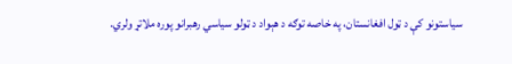سیاستونو کې د ټول افغانستان، په خاصه توګه د هېواد د ټولو سیاسي رهبرانو پوره ملاتړ ولري.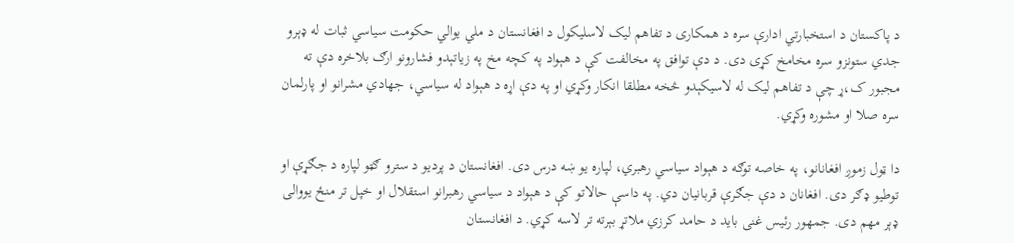د پاکستان د استخبارتي ادارې سره د همکاری د تفاهم لیک لاسلیکول د افغانستان د ملي یوالي حکومت سیاسي‌ ثبات له ډېرو جدي ستونزو سره مخامخ کړی دی. د دې توافق په مخالفت کې د هېواد په کچه مخ په زیاتېدو فشارونو ارګ بلاخره دې ته مجبور ک،ړ چې د تفاهم لیک له لاسیکېدو څخه مطلقا انکار وکړي او په دې اړه د هېواد له سیاسي، جهادي مشرانو او پارلمان سره صلا او مشوره وکړي.

دا ټول زموږ افغانانو، په خاصه توګه د هېواد سیاسي رهبري، لپاره یو ښه درس دی. افغانستان د پردیو د سترو ګټو لپاره د جګړې او توطیو ډګر دی. افغانان د دې جګرې قربانیان دي. په داسې حالاتو کې د هېواد د سیاسي‌ رهبرانو استقلال او خپل تر منځ یووالی ډېر مهم دی. جمهور رئیس غنی باید د حامد کرزي ملاتړ بېرته تر لاسه کړي. د افغانستان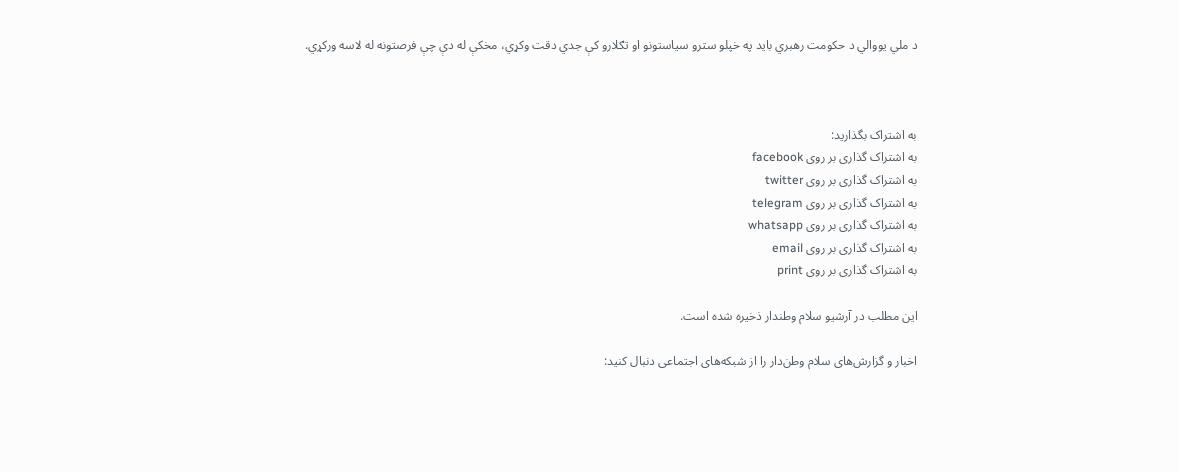د ملي یووالي د حکومت رهبري‌ باید په خپلو سترو سیاستونو او تګلارو کې جدي‌ دقت وکړي، مخکې له دې چې فرصتونه له لاسه ورکړي.



به اشتراک بگذارید:
به اشتراک گذاری بر روی facebook
به اشتراک گذاری بر روی twitter
به اشتراک گذاری بر روی telegram
به اشتراک گذاری بر روی whatsapp
به اشتراک گذاری بر روی email
به اشتراک گذاری بر روی print

این مطلب در آرشیو سلام وطندار ذخیره شده است.

اخبار و گزارش‌های سلام وطن‌دار را از شبکه‌های اجتماعی دنبال کنید: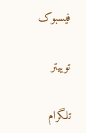فیسبوک

توییتر

تلگرام